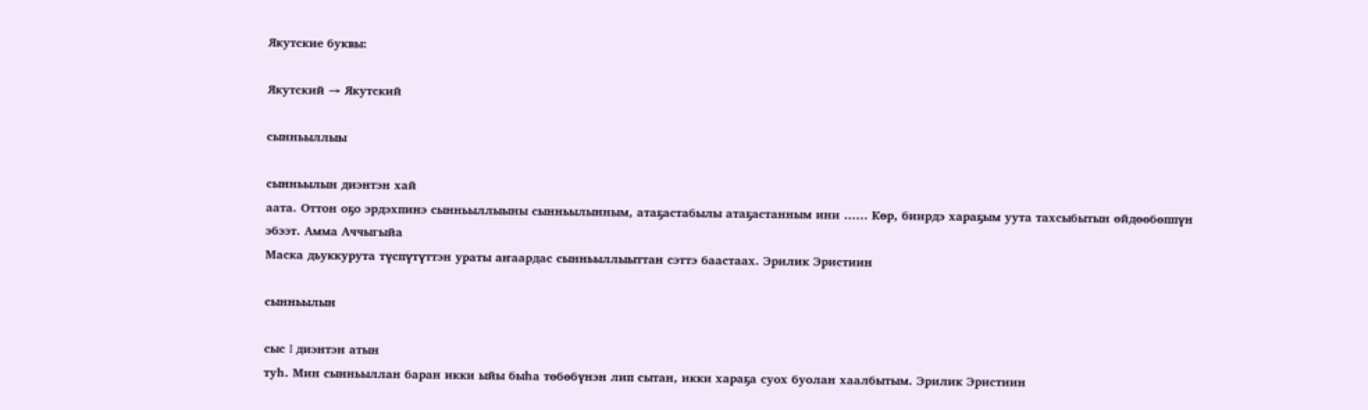Якутские буквы:

Якутский → Якутский

сынньыллыы

сынньылын диэнтэн хай
аата. Оттон оҕо эрдэхпинэ сынньыллыыны сынньылынным, атаҕастабылы атаҕастанным ини …… Көр, биирдэ хараҕым уута тахсыбытын өйдөөбөппүн эбээт. Амма Аччыгыйа
Маска дьуккурута түспүтүттэн ураты аҥаардас сынньыллыыттан сэттэ баастаах. Эрилик Эристиин

сынньылын

сыс I диэнтэн атын
туһ. Мин сынньыллан баран икки ыйы быһа төбөбүнэн лип сытан, икки хараҕа суох буолан хаалбытым. Эрилик Эристиин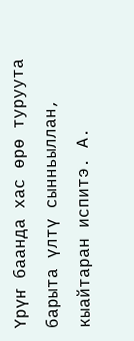Үрүҥ баанда хас өрө туруута барыта үлтү сынньыллан, кыайтаран испитэ. А.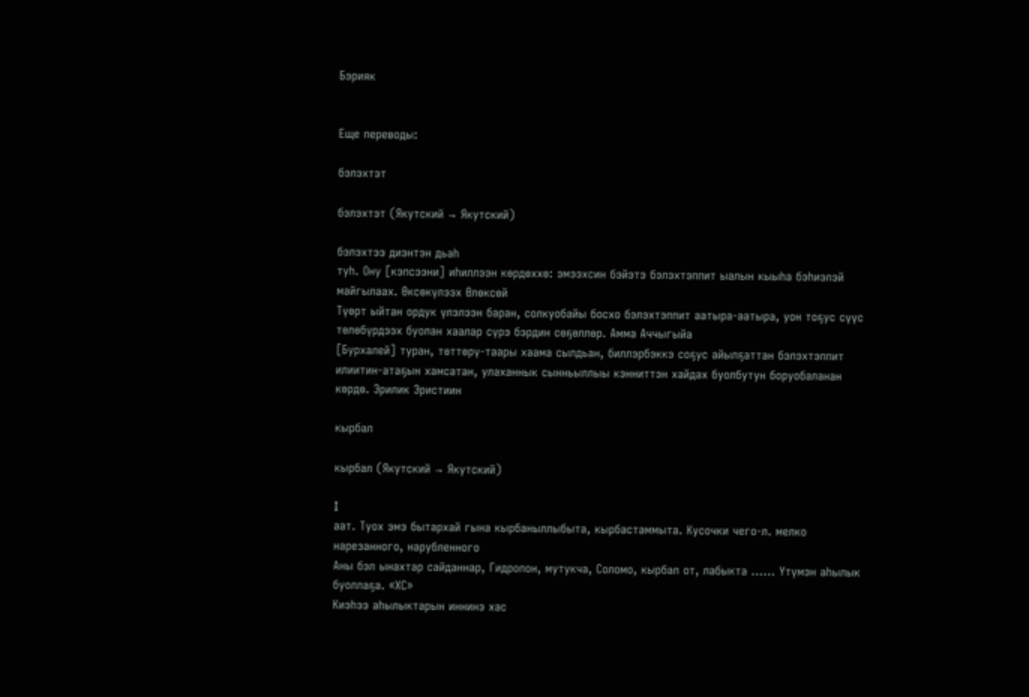Бэрияк


Еще переводы:

бэлэхтэт

бэлэхтэт (Якутский → Якутский)

бэлэхтээ диэнтэн дьаһ
туһ. Ону [кэпсээни] иһиллээн көрдөххө: эмээхсин бэйэтэ бэлэхтэппит ыалын кыыһа бэһиэлэй майгылаах. Өксөкүлээх Өлөксөй
Түөрт ыйтан ордук үлэлээн баран, солкуобайы босхо бэлэхтэппит аатыра-аатыра, уон тоҕус сүүс төлөбүрдээх буолан хаалар сүрэ бэрдин сөҕөллөр. Амма Аччыгыйа
[Бурхалей] туран, төттөрү-таары хаама сылдьан, биллэрбэккэ соҕус айылҕаттан бэлэхтэппит илиитин-атаҕын хамсатан, улаханнык сынньыллыы кэнниттэн хайдах буолбутун боруобаланан көрдө. Эрилик Эристиин

кырбал

кырбал (Якутский → Якутский)

I
аат. Туох эмэ бытархай гына кырбаныллыбыта, кырбастаммыта. Кусочки чего-л. мелко нарезанного, нарубленного
Аны бэл ынахтар сайданнар, Гидропон, мутукча, Соломо, кырбал от, лабыкта …… Үтүмэн аһылык буоллаҕа. «ХС»
Киэһээ аһылыктарын иннинэ хас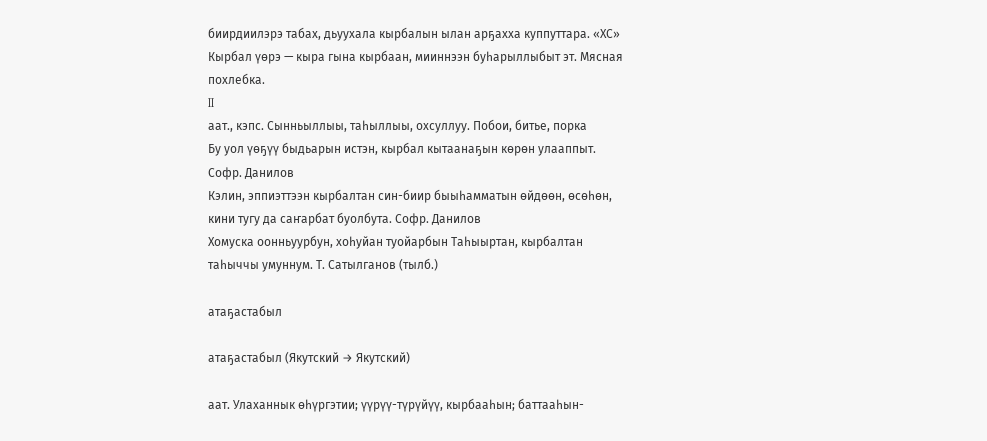биирдиилэрэ табах, дьуухала кырбалын ылан арҕахха куппуттара. «ХС»
Кырбал үөрэ — кыра гына кырбаан, мииннээн буһарыллыбыт эт. Мясная похлебка.
II
аат., кэпс. Сынньыллыы, таһыллыы, охсуллуу. Побои, битье, порка
Бу уол үөҕүү быдьарын истэн, кырбал кытаанаҕын көрөн улааппыт. Софр. Данилов
Кэлин, эппиэттээн кырбалтан син-биир быыһамматын өйдөөн, өсөһөн, кини тугу да саҥарбат буолбута. Софр. Данилов
Хомуска оонньуурбун, хоһуйан туойарбын Таһыыртан, кырбалтан таһыччы умуннум. Т. Сатылганов (тылб.)

атаҕастабыл

атаҕастабыл (Якутский → Якутский)

аат. Улаханнык өһүргэтии; үүрүү-түрүйүү, кырбааһын; баттааһын-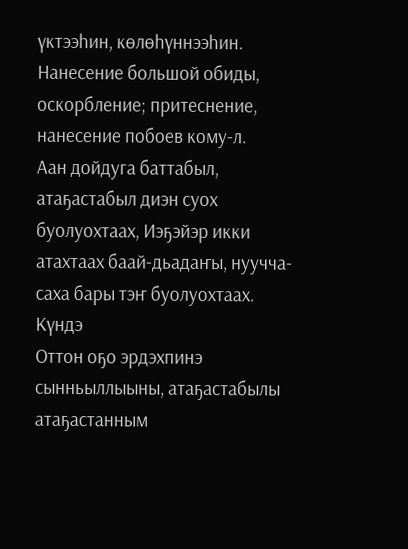үктээһин, көлөһүннээһин. Нанесение большой обиды, оскорбление; притеснение, нанесение побоев кому-л.
Аан дойдуга баттабыл, атаҕастабыл диэн суох буолуохтаах, Иэҕэйэр икки атахтаах баай-дьадаҥы, нуучча-саха бары тэҥ буолуохтаах. Күндэ
Оттон оҕо эрдэхпинэ сынньыллыыны, атаҕастабылы атаҕастанным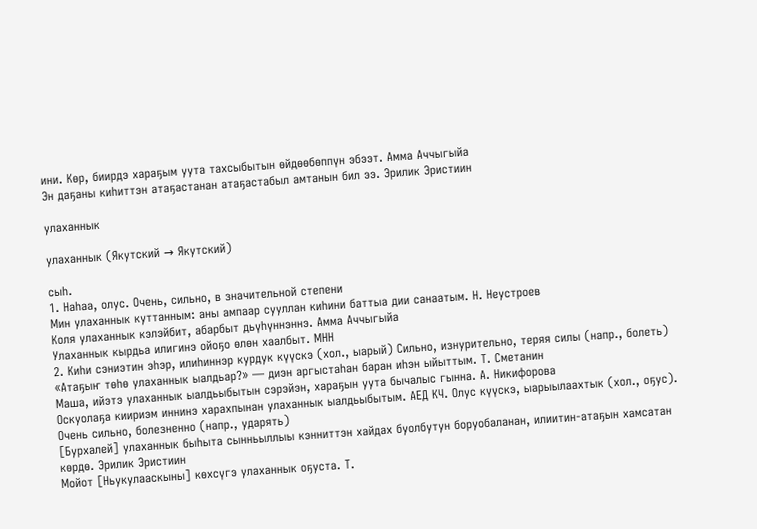ини. Көр, биирдэ хараҕым уута тахсыбытын өйдөөбөппүн эбээт. Амма Аччыгыйа
Эн даҕаны киһиттэн атаҕастанан атаҕастабыл амтанын бил ээ. Эрилик Эристиин

улаханнык

улаханнык (Якутский → Якутский)

сыһ.
1. Наһаа, олус. Очень, сильно, в значительной степени
Мин улаханнык куттанным: аны ампаар сууллан киһини баттыа дии санаатым. Н. Неустроев
Коля улаханнык кэлэйбит, абарбыт дьүһүннэннэ. Амма Аччыгыйа
Улаханнык кырдьа илигинэ ойоҕо өлөн хаалбыт. МНН
2. Киһи сэниэтин эһэр, илиһиннэр курдук күүскэ (хол., ыарый) Сильно, изнурительно, теряя силы (напр., болеть)
«Атаҕыҥ төһө улаханнык ыалдьар?» — диэн аргыстаһан баран иһэн ыйыттым. Т. Сметанин
Маша, ийэтэ улаханнык ыалдьыбытын сэрэйэн, хараҕын уута бычалыс гынна. А. Никифорова
Оскуолаҕа киириэм иннинэ харахпынан улаханнык ыалдьыбытым. АЕД КЧ. Олус күүскэ, ыарыылаахтык (хол., оҕус). Очень сильно, болезненно (напр., ударять)
[Бурхалей] улаханнык быһыта сынньыллыы кэнниттэн хайдах буолбутун боруобаланан, илиитин-атаҕын хамсатан көрдө. Эрилик Эристиин
Мойот [Ньукулааскыны] көхсүгэ улаханнык оҕуста. Т.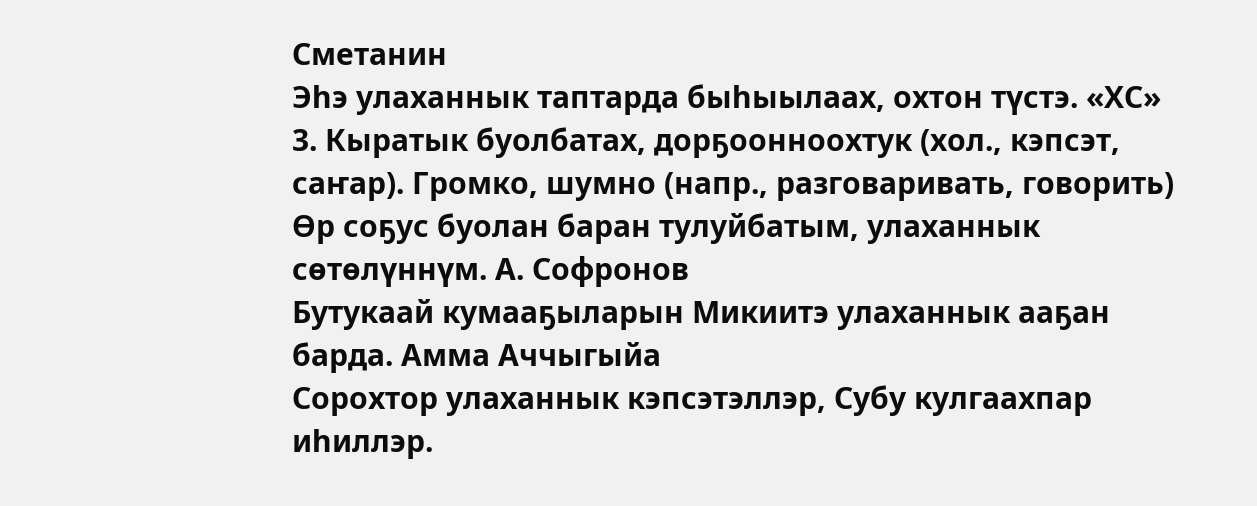Сметанин
Эһэ улаханнык таптарда быһыылаах, охтон түстэ. «ХС»
3. Кыратык буолбатах, дорҕоонноохтук (хол., кэпсэт, саҥар). Громко, шумно (напр., разговаривать, говорить)
Өр соҕус буолан баран тулуйбатым, улаханнык сөтөлүннүм. А. Софронов
Бутукаай кумааҕыларын Микиитэ улаханнык ааҕан барда. Амма Аччыгыйа
Сорохтор улаханнык кэпсэтэллэр, Субу кулгаахпар иһиллэр.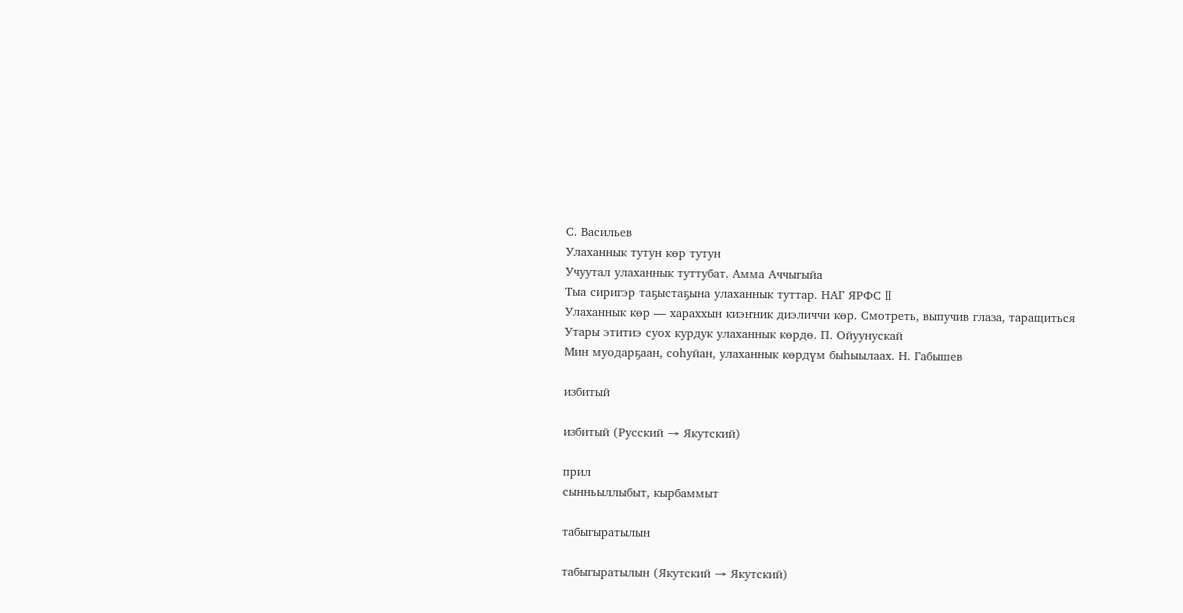С. Васильев
Улаханнык тутун көр тутун
Учуутал улаханнык туттубат. Амма Аччыгыйа
Тыа сиригэр таҕыстаҕына улаханнык туттар. НАГ ЯРФС II
Улаханнык көр — хараххын киэҥник диэличчи көр. Смотреть, выпучив глаза, таращиться
Утары этитиэ суох курдук улаханнык көрдө. П. Ойуунускай
Мин муодарҕаан, соһуйан, улаханнык көрдүм быһыылаах. Н. Габышев

избитый

избитый (Русский → Якутский)

прил
сынньыллыбыт, кырбаммыт

табыгыратылын

табыгыратылын (Якутский → Якутский)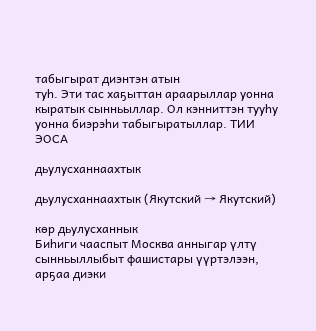табыгырат диэнтэн атын
туһ. Эти тас хаҕыттан араарыллар уонна кыратык сынньыллар. Ол кэнниттэн тууһу уонна биэрэһи табыгыратыллар. ТИИ ЭОСА

дьулусханнаахтык

дьулусханнаахтык (Якутский → Якутский)

көр дьулусханнык
Биһиги чааспыт Москва анныгар үлтү сынньыллыбыт фашистары үүртэлээн, арҕаа диэки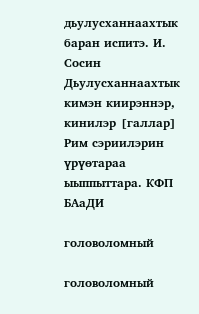дьулусханнаахтык баран испитэ. И. Сосин
Дьулусханнаахтык кимэн киирэннэр, кинилэр [галлар] Рим сэриилэрин үрүөтараа ыыппыттара. КФП БАаДИ

головоломный

головоломный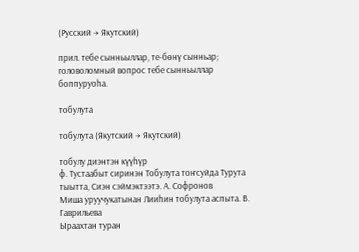(Русский → Якутский)

прил. тебе сынньыллар, те-бөнү сынньар; головоломный вопрос тебе сынньыллар боппуруоһа.

тобулута

тобулута (Якутский → Якутский)

тобулу диэнтэн күүһүр
ф. Тустаабыт сиринэн Тобулута тоҥсуйда Турута тыытта, Сиэн сэймэктээтэ. А. Софронов
Миша уруучукатынан Лииһин тобулута аспыта. В. Гаврильева
Ыраахтан туран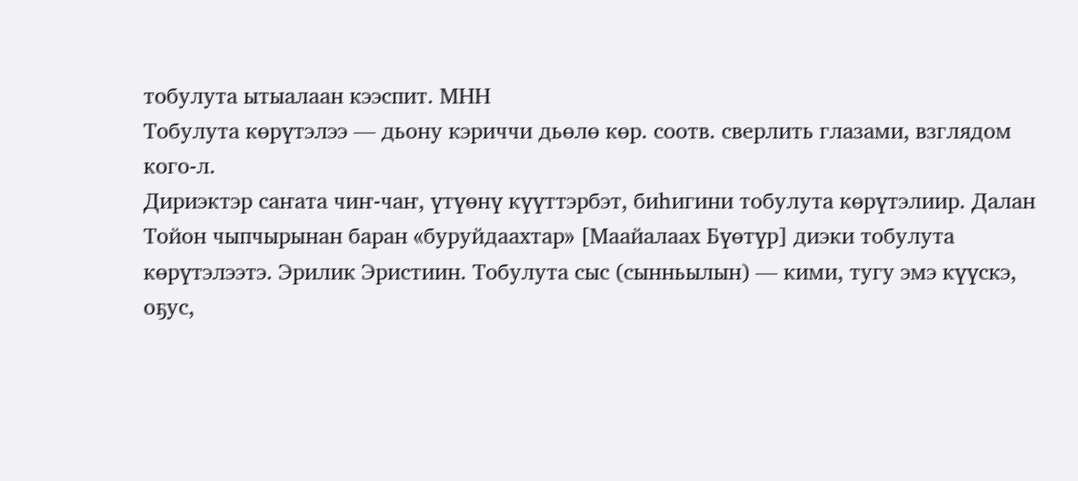тобулута ытыалаан кээспит. МНН
Тобулута көрүтэлээ — дьону кэриччи дьөлө көр. соотв. сверлить глазами, взглядом кого-л.
Дириэктэр саҥата чиҥ-чаҥ, үтүөнү күүттэрбэт, биһигини тобулута көрүтэлиир. Далан
Тойон чыпчырынан баран «буруйдаахтар» [Маайалаах Бүөтүр] диэки тобулута көрүтэлээтэ. Эрилик Эристиин. Тобулута сыс (сынньылын) — кими, тугу эмэ күүскэ, оҕус,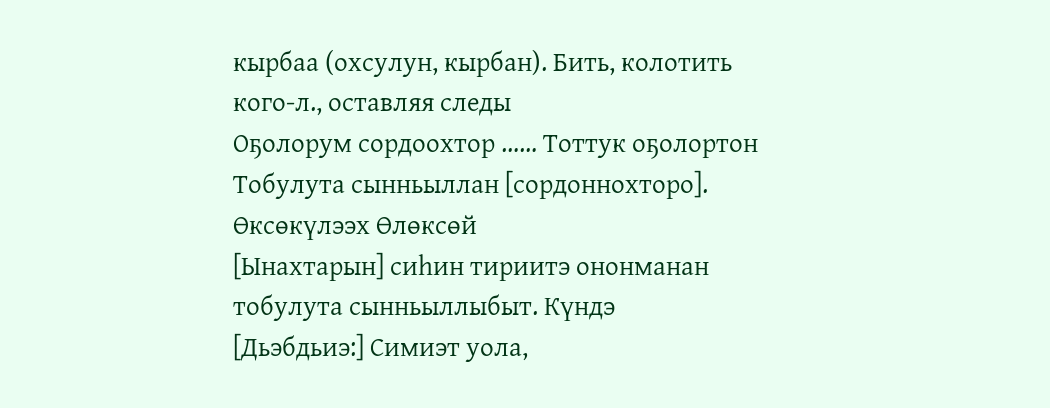кырбаа (охсулун, кырбан). Бить, колотить кого-л., оставляя следы
Оҕолорум сордоохтор …… Тоттук оҕолортон Тобулута сынньыллан [сордоннохторо]. Өксөкүлээх Өлөксөй
[Ынахтарын] сиһин тириитэ ононманан тобулута сынньыллыбыт. Күндэ
[Дьэбдьиэ:] Симиэт уола,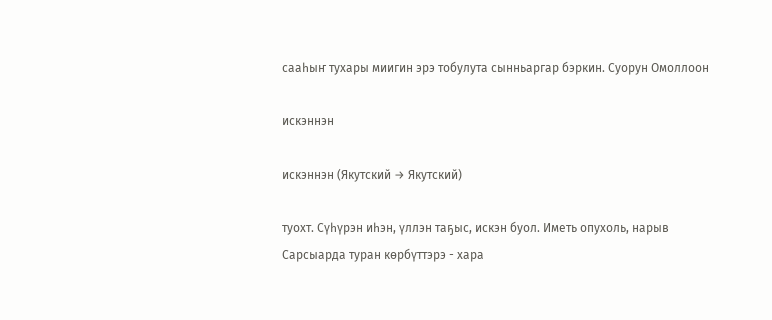сааһыҥ тухары миигин эрэ тобулута сынньаргар бэркин. Суорун Омоллоон

искэннэн

искэннэн (Якутский → Якутский)

туохт. Сүһүрэн иһэн, үллэн таҕыс, искэн буол. Иметь опухоль, нарыв
Сарсыарда туран көрбүттэрэ - хара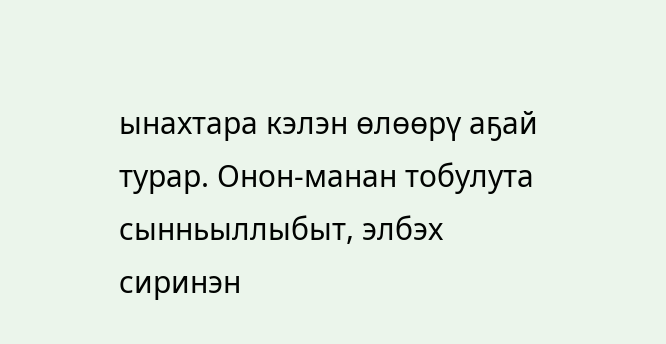ынахтара кэлэн өлөөрү аҕай турар. Онон-манан тобулута сынньыллыбыт, элбэх сиринэн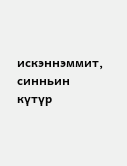искэннэммит, синньин күтүр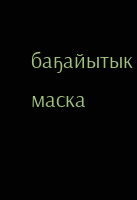баҕайытык маска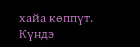хайа көппүт. Күндэ